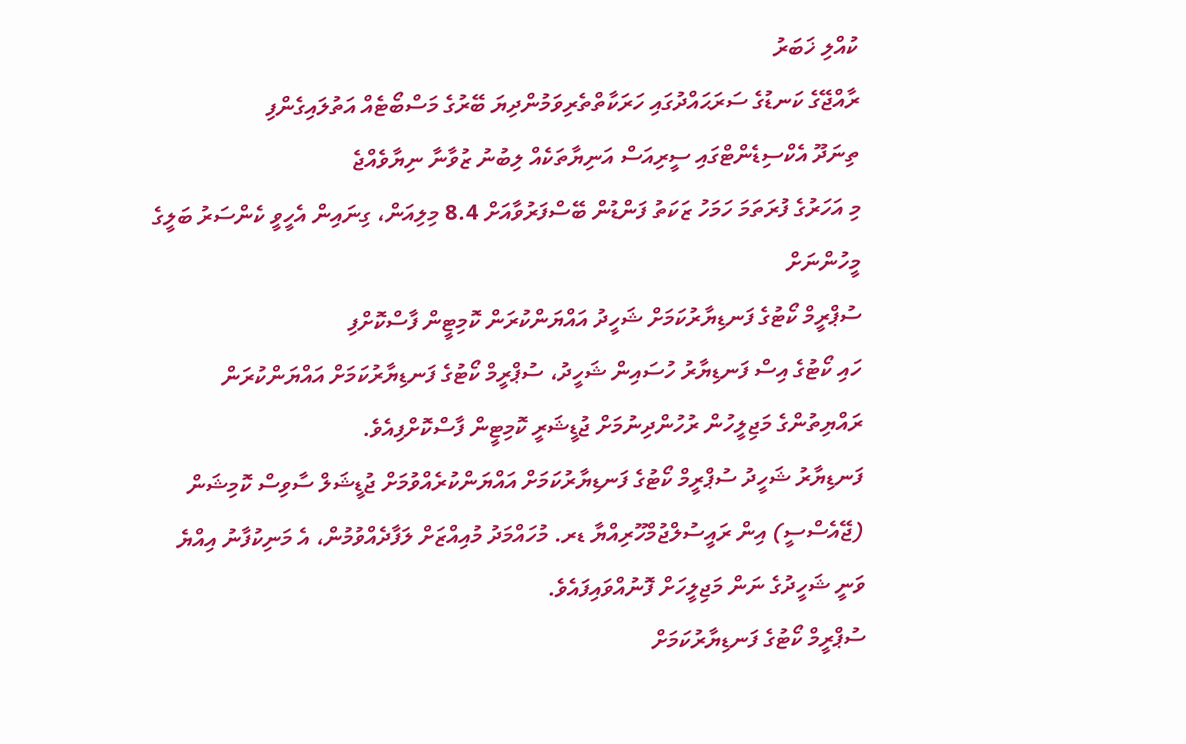ކުއްލި ޚަބަރު
ރާއްޖޭގެ ކަނޑުގެ ސަރަޙައްދުގައި ހަރަކާތްތެރިވަމުންދިޔަ ބޭރުގެ މަސްބޯޓެއް އަތުލައިގެންފި
ތިނަދޫ އެކްސިޑެންޓްގައި ސީރިއަސް އަނިޔާތަކެއް ލިބުނު ޒުވާނާ ނިޔާވެއްޖެ
މި އަހަރުގެ ފުރަތަމަ ހަމަހު ޒަކަތު ފަންޑުން ބޭސްފަރުވާއަށް 8.4 މިލިއަން، ގިނައިން އެހީވީ ކެންސަރު ބަލީގެ މީހުންނަށް
ސުޕްރީމް ކޯޓުގެ ފަނޑިޔާރުކަމަށް ޝަހީދު އައްޔަންކުރަން ކޮމިޓީން ފާސްކޮށްފި
ހައި ކޯޓުގެ އިސް ފަނޑިޔާރު ހުސައިން ޝަހީދު، ސުޕްރީމް ކޯޓުގެ ފަނޑިޔާރުކަމަށް އައްޔަންކުރަން ރައްޔިތުންގެ މަޖިލީހުން ރުހުންދިނުމަށް ޖުޑީޝަރީ ކޮމިޓީން ފާސްކޮށްފިއެވެ.
ފަނޑިޔާރު ޝަހީދު ސުޕްރީމް ކޯޓުގެ ފަނޑިޔާރުކަމަށް އައްޔަންކުރެއްވުމަށް ޖުޑީޝަލް ސާވިސް ކޮމިޝަން (ޖޭއެސްސީ) އިން ރައީސުލްޖުމްހޫރިއްޔާ ޑރ. މުހައްމަދު މުއިއްޒަށް ލަފާދެއްވުމުން، އެ މަނިކުފާނު އިއްޔެ ވަނީ ޝަހީދުގެ ނަން މަޖިލީހަށް ފޮނުއްވައިފައެވެ.
ސުޕްރީމް ކޯޓުގެ ފަނޑިޔާރުކަމަށް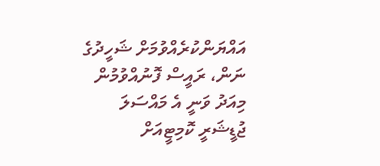އައްޔަންކުރެއްވުމަށް ޝަހީދުގެ ނަން، ރައީސް ފޮނުއްވުމުން މިއަދު ވަނީ އެ މައްސަލަ ޖުޑީޝަރީ ކޮމިޓީއަށް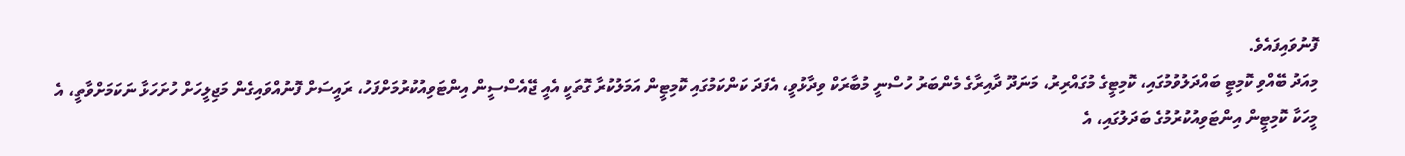ފޮނުވައިފައެވެ.
މިއަދު ބޭއްވި ކޮމިޓީ ބައްދަލުވުމުގައި، ކޮމިޓީގެ މުގައްރިރު، މަނަދޫ ދާއިރާގެ މެންބަރު ހުސްނީ މުބާރަކް ވިދާޅުވީ، އެފަދަ ކަންކަމުގައި ކޮމިޓީން އަމަލުކުރާ ގޮތަކީ އެއީ ޖޭއެސްސީން އިންޓަވިއުކުރުމަށްފަހު، ރައީސަށް ފޮނުއްވައިގެން މަޖިލީހަށް ހުށަހަޅާ ނަކަމަށްވާތީ، އެ މީހަކާ ކޮމިޓީން އިންޓަވިއުކުރުމުގެ ބަދަލުގައި، އެ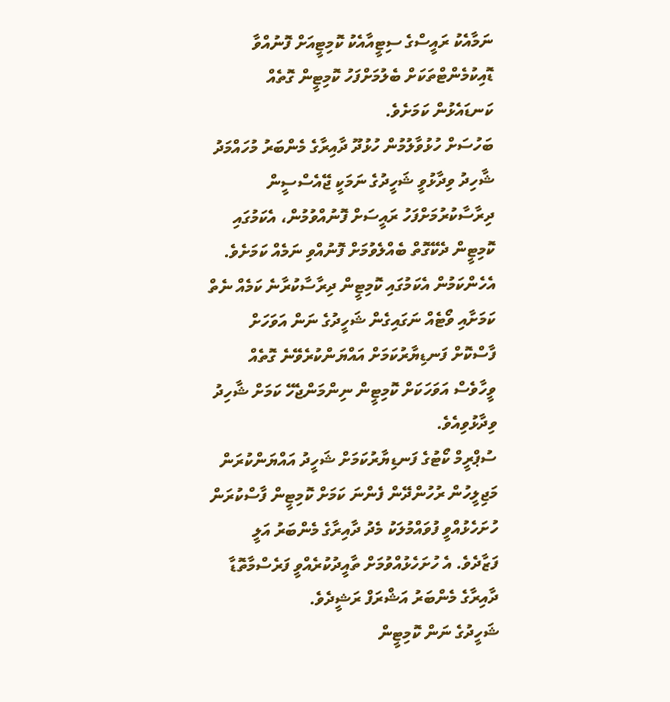ނަމާއެކު ރައީސްގެ ސިޓީއާއެކު ކޮމިޓީއަށް ފޮނުއްވާ ޑޮއިކުމެންޓްތަކަށް ބެލުމަށްފަހު ކޮމިޓީން ގޮތެއް ކަނޑައެޅުން ކަމަށެވެ.
ބަހުސަށް ހުޅުވާލުމުން ހުޅުދޫ ދާއިރާގެ މެންބަރު މުހައްމަދު ޝާހިދު ވިދާޅުވީ ޝަހީދުގެ ނަމަކީ ޖޭއެސްސީން ދިރާސާކުރުމަށްފަހު ރައީސަށް ފޮނުއްވުމުން، އެކަމުގައި ކޮމިޓީން ދެކޭގޮތް ބެއްލެވުމަށް ފޮނުއްވި ނަމެއް ކަމަށެވެ.
އެހެންކަމުން އެކަމުގައި ކޮމިޓީން ދިރާސާކުރާނެ ކަމެއް ނެތް ކަމަށާއި ވޯޓެއް ނަގައިގެން ޝަހީދުގެ ނަން އަވަހަށް ފާސްކޮށް ފަނޑިޔާރުކަމަށް އައްޔަންކުރެވޭނެ ގޮތެއް ވީހާވެސް އަވަހަކަށް ކޮމިޓީން ނިންމަންޖެހޭ ކަމަށް ޝާހިދު ވިދާޅުވިއެވެ.
ސުޕްރީމް ކޯޓުގެ ފަނޑިޔާރުކަމަށް ޝަހީދު އައްޔަންކުރަން މަޖިލީހުން ރުހުންދޭން ފެންނަ ކަމަށް ކޮމިޓީން ފާސްކުރަން ހުށަހެޅުއްވީ ފުވައްމުލަކު މެދު ދާއިރާގެ މެންބަރު އަލީ ފަޒާދެވެ. އެ ހުށަހެޅުއްވުމަށް ތާއީދުކުރެއްވީ ފަރެސްމާތޮޑާ ދާއިރާގެ މެންބަރު އަޝްރަފް ރަޝީދެވެ.
ޝަހީދުގެ ނަން ކޮމިޓީން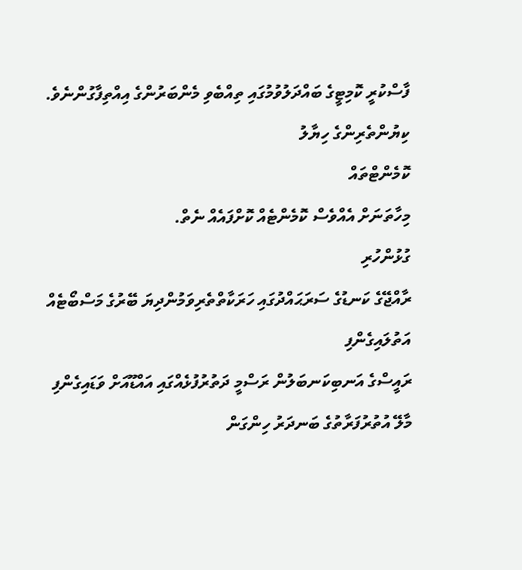ފާސްކުރީ ކޮމިޓީގެ ބައްދަލުވުމުގައި ތިއްބެވި މެންބަރުންގެ އިއްތިފާގުންނެވެ.
ކިޔުންތެރިންގެ ހިޔާލު
ކޮމެންޓްތައް
މިހާތަނަށް އެއްވެސް ކޮމެންޓެއް ކޮށްފައެއް ނެތް.
ގުޅުންހުރި
ރާއްޖޭގެ ކަނޑުގެ ސަރަޙައްދުގައި ހަރަކާތްތެރިވަމުންދިޔަ ބޭރުގެ މަސްބޯޓެއް އަތުލައިގެންފި
ރައީސްގެ އަނބިކަނބަލުން ރަސްމީ ދަތުރުފުޅެއްގައި އައްޑޫއަށް ވަޑައިގެންފި
މާލޭ އުތުރުފަރާތުގެ ބަނދަރު ހިންގަން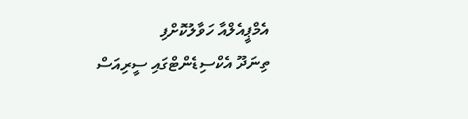އެމްޕީއެލްއާ ހަވާލުކޮށްފި
ތިނަދޫ އެކްސިޑެންޓްގައި ސީރިއަސް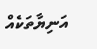އަނިޔާތަކެއް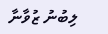ލިބުނު ޒުވާނާ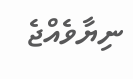ނިޔާވެއްޖެ